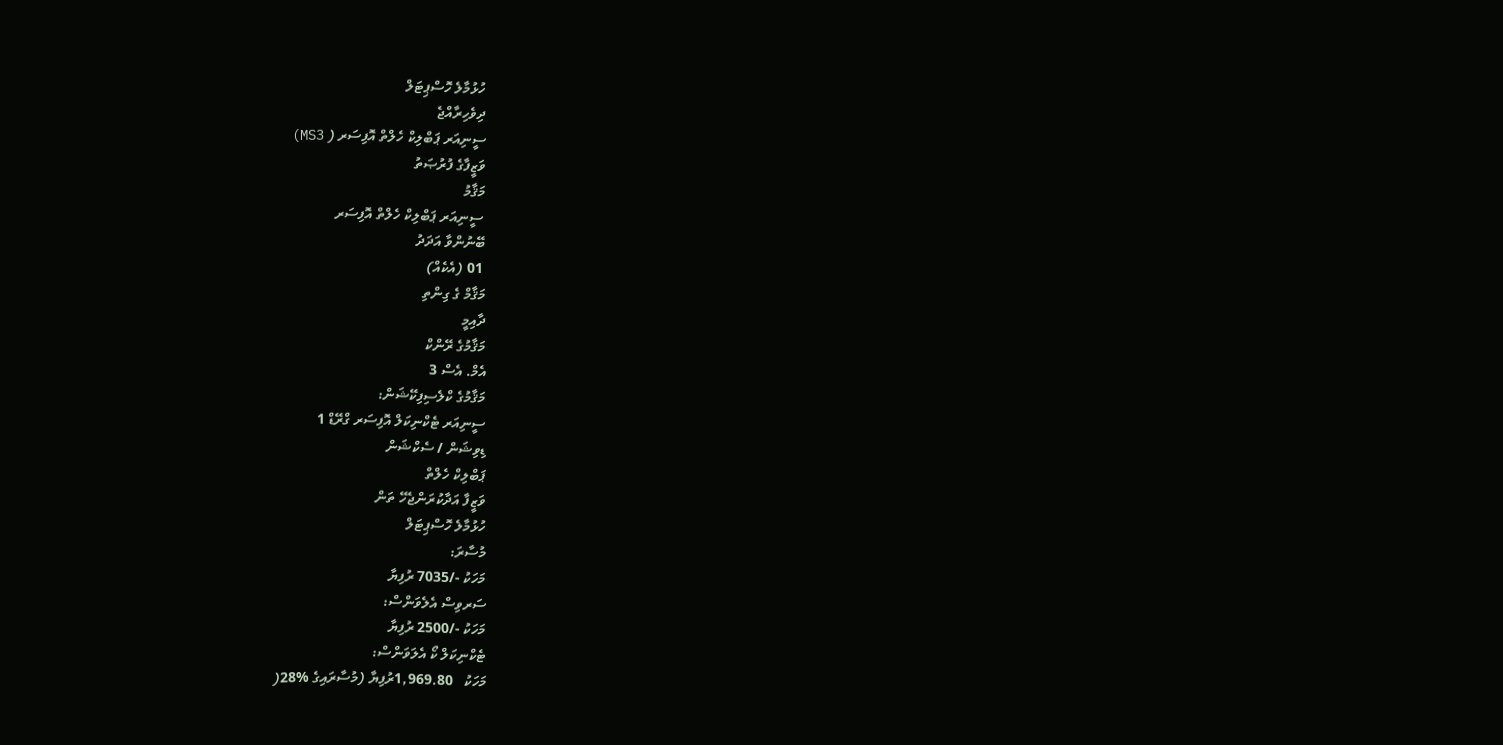ހުޅުމާލެ ހޮސްޕިޓަލް
ދިވެހިރާއްޖެ
ސީނިއަރ ޕަބްލިކް ހެލްތް އޮފިސަރ ( MS3)
ވަޒީފާގެ ފުރުޞަތު
މަޤާމު
 ސީނިއަރ ޕަބްލިކް ހެލްތް އޮފިސަރ
ބޭނުންވާ އަދަދު
 01 (އެކެއް)
މަޤާމް ގެ ގިންތި
ދާއިމީ
މަޤާމުގެ ރޭންކް
އެމް. އެސް 3
މަޤާމުގެ ކްލެސިފިކޭޝަން:
ސީނިއަރ ޓެކްނިކަލް އޮފިސަރ ގްރޭޑް 1
ޑިވިޝަން / ސެކްޝަން
ޕަބްލިކް ހެލްތް
ވަޒީފާ އަދާކުރަންޖެހޭ ތަން
ހުޅުމާލެ ހޮސްޕިޓަލް
މުސާރަ:
މަހަކު -/7035 ރުފިޔާ
ސަރވިސް އެލެވަންސް:
މަހަކު -/2500 ރުފިޔާ
ޓެކްނިކަލް ކޯ އެލަވަންސް:
މަހަކު   1,969.80ރުފިޔާ (މުސާރައިގެ %28(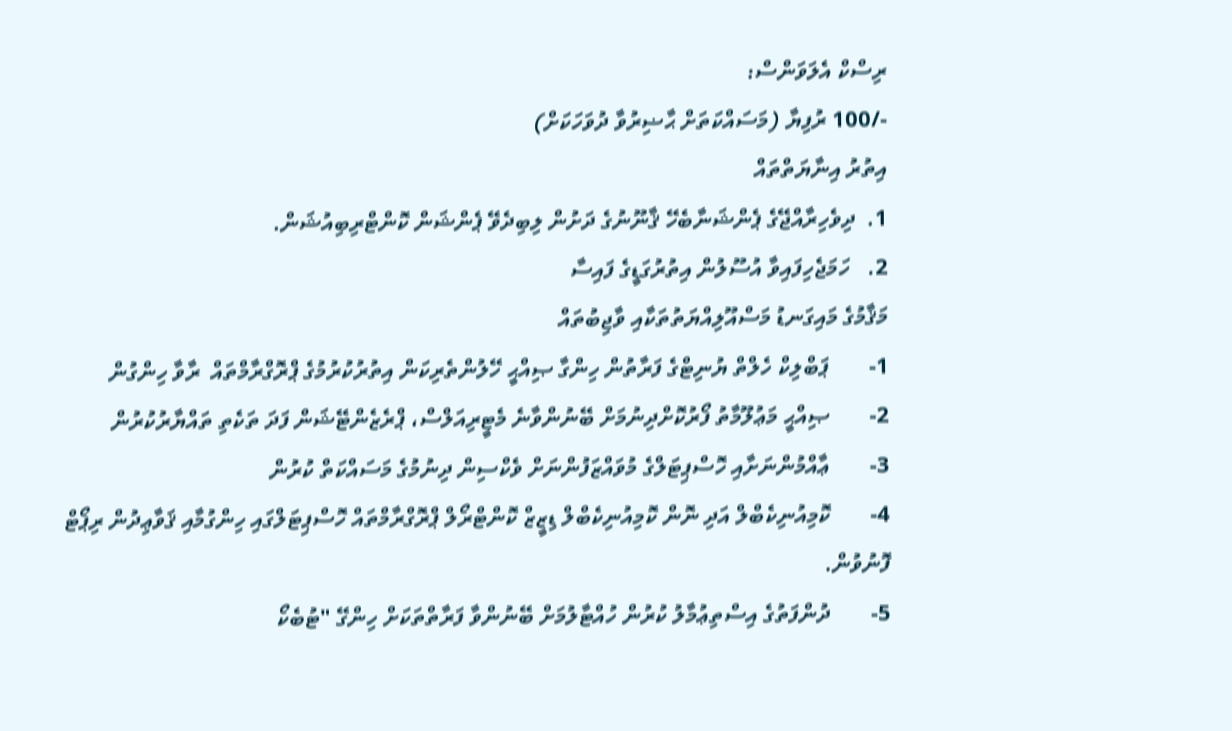ރިސްކް އެލަވަންސް:
-/100 ރުފިޔާ (މަސައްކަތަށް ޙާޟިރުވާ ދުވަހަކަށް)
އިތުރު އިނާޔަތްތައް
1.  ދިވެހިރާއްޖޭގެ ޕެންޝަނާބެހޭ ޤާނޫނުގެ ދަށުން ލިބިދެވޭ ޕެންޝަން ކޮންޓްރިބިއުޝަން.
2.   ހަމަޖެހިފައިވާ އުސޫލުން އިތުރުގަޑީގެ ފައިސާ
މަޤާމުގެ މައިގަނޑު މަސްއޫލިއްޔަތުތަކާއި ވާޖިބުތައް
1-       ޕަބްލިކް ހެލްތް ޔުނިޓްގެ ފަރާތުން ހިންގާ ޞިއްޙީ ހޭލުންތެރިކަން އިތުރުކުރުމުގެ ޕްރޮގްރާމްތައް  ރާވާ ހިންގުން
2-       ޞިއްޙީ މަޢުލޫމާތު ފޯރުކޮށްދިނުމަށް ބޭނުންވާނެ މެޓީރިއަލްސް، ޕްރެޒެންޓޭޝަން ފަދަ ތަކެތި ތައްޔާރުކުރުން
3-       ޢާއްމުންނަށާއި ހޮސްޕިޓަލްގެ މުވައްޒަފުންނަށް ވެކްސިން ދިނުމުގެ މަސައްކަތް ކުރުން
4-       ކޮމިއުނިކެބްލް އަދި ނޮން ކޮމިއުނިކެބްލް ޑިޒީޒް ކޮންޓްރޯލް ޕްރޮގްރާމްތައް ހޮސްޕިޓަލްގައި ހިންގުމާއި ޤަވާޢިދުން ރިޕޯޓް ފޮނުވުން.
5-       ދުންފަތުގެ އިސްތިޢުމާލު ކުރުން ހުއްޓާލުމަށް ބޭނުންވާ ފަރާތްތަކަށް ހިންގޭ "ޓުބެކޯ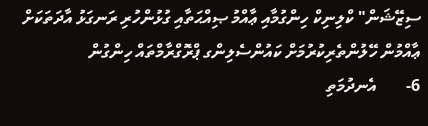ސިޒޭޝަން" ކްލިނިކް ހިންގުމާއި ޢާއްމު ޞިއްޙަތާއި ގުޅުންހުރި ރަނގަޅު އާދަތަކަށް ޢާއްމުން ހޭލުންތެރިކުރުމަށް ކައުންސެލިންގ ޕްރޮގްރާމްތައް ހިންގުން
6-       އެނދުމަތި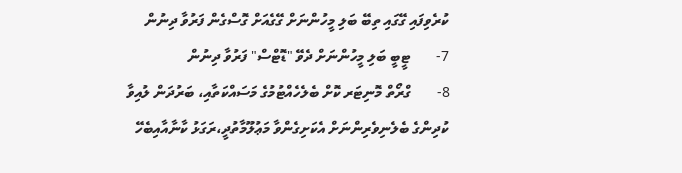ކުރެވިފައި ގޭގައި ތިބޭ ބަލި މީހުންނަށް ގޭގެއަށް ގޮސްގެން ފަރުވާ ދިނުން
7-       ޓީބީ ބަލި މީހުންނަށް ދެވޭ "ޑޮޓްސް" ފަރުވާ ދިނުން
8-       ގްރޯތް މޮނިޓަރ ކޮށް ބެލެހެއްޓުމުގެ މަސައްކަތާއި، ބަރުދަން ލުއިވާ ކުދިންގެ ބެލެނިވެރިންނަށް އެކަށިގެންވާ މަޢުލޫމާތުދީ،ރަގަޅު ކާނާއާއިބެހޭ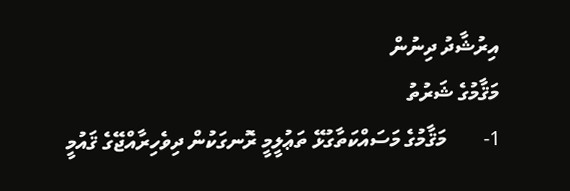އިރުޝާދު ދިނުން
މަޤާމުގެ ޝަރުތު
1-       މަޤާމުގެ މަސައްކަތާގުޅޭ ތަޢުލީމީ ރޮނގަކުން ދިވެހިރާއްޖޭގެ ޤައުމީ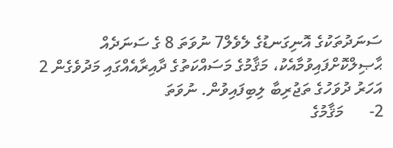ސަނަދުތަކުގެ އޮނިގަނޑުގެ ލެވެލް7 ނުވަތަ 8 ގެ ސަނަދެއް ޙާޞިލްކޮށްފައިވުމާއެކު، މަޤާމުގެ މަސައްކަތުގެ ދާއިރާއެއްގައި މަދުވެގެން 2 އަހަރު ދުވަހުގެ ތަޖުރިބާ ލިބިފައިވުން. ނުވަތަ
2-      މަޤާމުގެ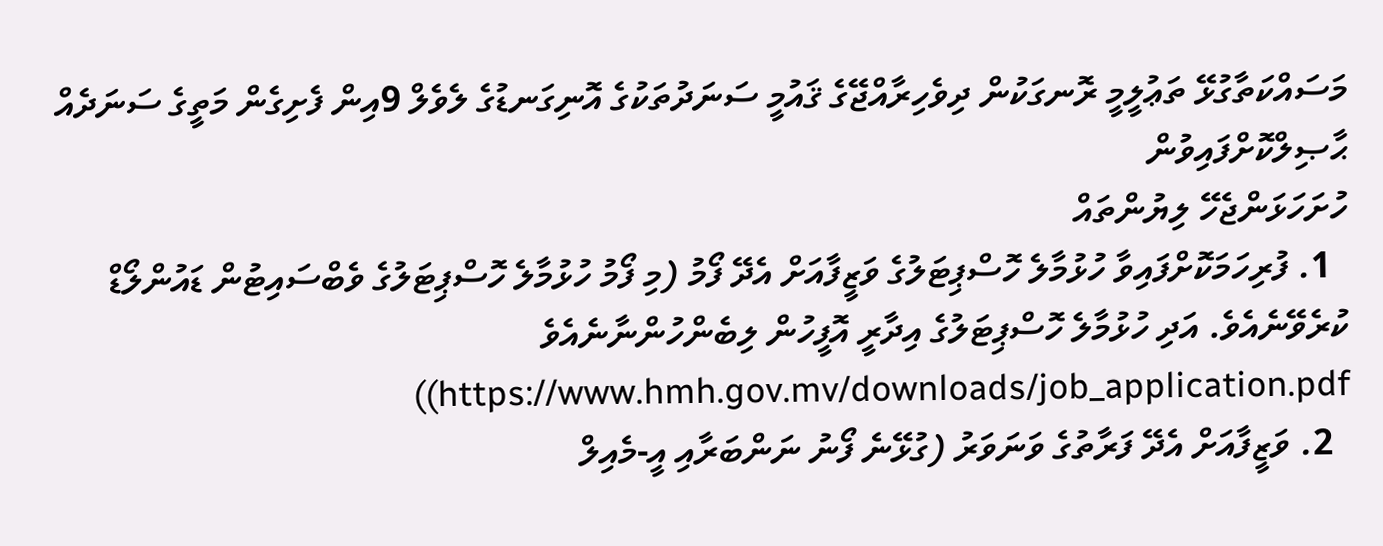މަސައްކަތާގުޅޭ ތަޢުލީމީ ރޮނގަކުން ދިވެހިރާއްޖޭގެ ޤައުމީ ސަނަދުތަކުގެ އޮނިގަނޑުގެ ލެވެލް 9އިން ފެށިގެން މަތީގެ ސަނަދެއް ޙާޞިލްކޮށްފައިވުން
ހުށަހަޅަންޖެހޭ ލިޔުންތައް
  1. ފުރިހަމަކޮށްފައިވާ ހުޅުމާލެ ހޮސްޕިޓަލުގެ ވަޒީފާއަށް އެދޭ ފޯމު (މި ފޯމު ހުޅުމާލެ ހޮސްޕިޓަލުގެ ވެބްސައިޓުން ޑައުންލޯޑް ކުރެވޭނެއެވެ. އަދި ހުޅުމާލެ ހޮސްޕިޓަލުގެ އިދާރީ އޮފީހުން ލިބެންހުންނާނެއެވެ https://www.hmh.gov.mv/downloads/job_application.pdf))
  2. ވަޒީފާއަށް އެދޭ ފަރާތުގެ ވަނަވަރު (ގުޅޭނެ ފޯނު ނަންބަރާއި އީ-މެއިލް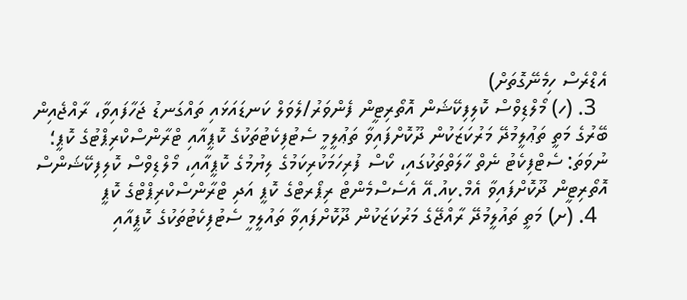އެޑްރެސް ހިމެނޭގޮތަށް)
  3. (ހ) މޯލްޑިވްސް ކޮލިފިކޭޝަން އޮތޯރިޓީން ފެންވަރު/ލެވަލް ކަނޑައަޅައި ތައްގަނޑު ޖަހާފައިވާ، ރާއްޖެއިން ބޭރުގެ މަތީ ތަޢުލީމުދޭ މަރުކަޒަކުން ދޫކޮށްފައިވާ ތަޢުލީމީ ސެޓުފިކެޓުތަކުގެ ކޮޕީއާއި ޓްރާންސްކްރިޕްޓުގެ ކޮޕީ؛ ނުވަތަ: ސެޓްފިކެޓު ނެތް ހާލަތްތަކުގައި، ކޯސް ފުރިހަމަކުރިކަމުގެ ލިޔުމުގެ ކޮޕީއާއި، މޯލްޑިވްސް ކޮލިފިކޭޝަންސް އޮތޯރިޓީން ދޫކޮށްފައިވާ އެމް.ކިއު.އޭ އެސެސްމެންޓް ރިޕޯރޓްގެ ކޮޕީ އަދި ޓްރާންސްކްރިޕްޓްގެ ކޮޕީ
  4. (ށ) މަތީ ތައުލީމުދޭ ރާއްޖޭގެ މަރުކަޒަކުން ދޫކޮށްފައިވާ ތައުލީމީ ސެޓުފިކެޓުތަކުގެ ކޮޕީއާއި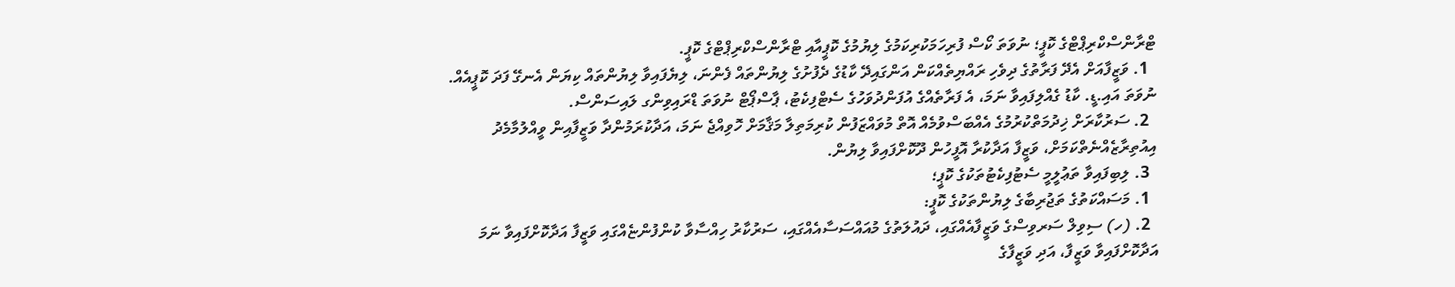ޓްރާންސްކްރިޕްޓްގެ ކޮޕީ؛ ނުވަތަ ކޯސް ފުރިހަމަކުރިކަމުގެ ލިޔުމުގެ ކޮޕީއާއި ޓްރާންސްކްރިޕްޓްގެ ކޮޕީ.
  1. ވަޒީފާއަށް އެދޭ ފަރާތުގެ ދިވެހި ރައްޔިތެއްކަން އަންގައިދޭ ކާޑުގެ ދެފުށުގެ ލިޔުންތައް ފެންނަ، ލިޔެފައިވާ ލިޔުންތައް ކިޔަން އެނގޭ ފަދަ ކޮޕީއެއް. ނުވަތަ އައި.ޑީ. ކާޑު ގެއްލިފައިވާ ނަމަ، އެ ފަރާތެއްގެ އުފަންދުވަހުގެ ސެޓްފިކެޓު، ޕާސްޕޯޓް ނުވަތަ ޑްރައިވިންގ ލައިސަންސް.
  2. ސަރުކާރަށް ޚިދުމަތްކުރުމުގެ އެއްބަސްވުމެއް އޮތް މުވައްޒަފުން ކުރިމަތިލާ މަޤާމަށް ހޮވިއްޖެ ނަމަ، އަދާކުރަމުންދާ ވަޒީފާއިން ވީއްލުމާމެދު އިއުތިރާޒެއްނެތްކަމަށް، ވަޒީފާ އަދާކުރާ އޮފީހުން ދޫކޮށްފައިވާ ލިޔުން.
  3. ލިބިފައިވާ ތަޢުލީމީ ސެޓުފިކެޓުތަކުގެ ކޮޕީ؛
  1. މަސައްކަތުގެ ތަޖުރިބާގެ ލިޔުންތަކުގެ ކޮޕީ:
  2. (ހ) ސިވިލް ސަރވިސްގެ ވަޒީފާއެއްގައި، ދައުލަތުގެ މުއައްސަސާއެއްގައި، ސަރުކާރު ހިއްސާވާ ކުންފުންޏެއްގައި ވަޒީފާ އަދާކޮށްފައިވާ ނަމަ އަދާކޮށްފައިވާ ވަޒީފާ، އަދި ވަޒީފާގެ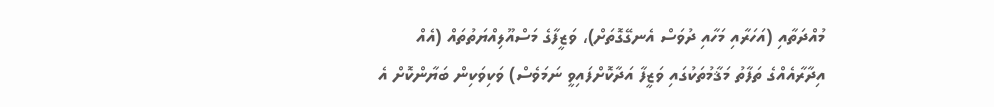މުއްދަތާއި (އަހަރާއި މަހާއި ދުވަސް އެނގޭގޮތަށް)، ވަޒީފާގެ މަސްއޫލިއްޔަތުތައް (އެއް އިދާރާއެއްގެ ތަފާތު މަޤާމުތަކުގައި ވަޒީފާ އަދާކޮށްފައިވީ ނަމަވެސް) ވަކިވަކިން ބަޔާންކޮށް އެ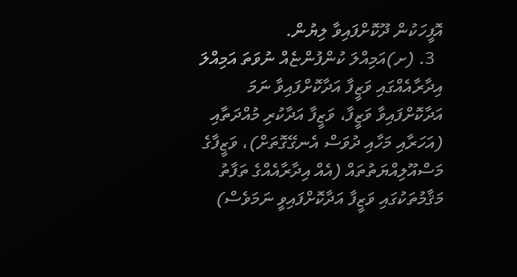އޮފީހަކުން ދޫކޮށްފައިވާ ލިޔުން.
  3. (ށ)އަމިއްލަ ކުންފުންޏެއް ނުވަތަ އަމިއްލަ އިދާރާއެއްގައި ވަޒީފާ އަދާކޮށްފައިވާ ނަމަ އަދާކޮށްފައިވާ ވަޒީފާ، ވަޒީފާ އަދާކުރި މުއްދަތާއި (އަހަރާއި މަހާއި ދުވަސް އެނގޭގޮތަށް)، ވަޒީފާގެ މަސްއޫލިއްޔަތުތައް (އެއް އިދާރާއެއްގެ ތަފާތު މަޤާމުތަކުގައި ވަޒީފާ އަދާކޮށްފައިވީ ނަމަވެސް)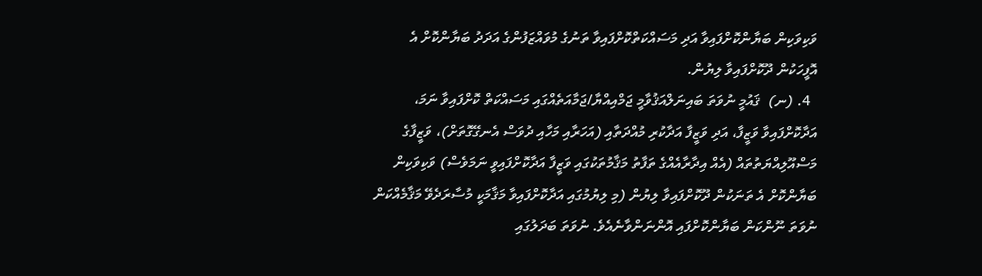ވަކިވަކިން ބަޔާންކޮށްފައިވާ އަދި މަސައްކަތްކޮށްފައިވާ ތަނުގެ މުވައްޒަފުންގެ އަދަދު ބަޔާންކޮށް އެ އޮފީހަކުން ދޫކޮށްފައިވާ ލިޔުން.
  4. (ނ)  ޤައުމީ ނުވަތަ ބައިނަލްއަޤުވާމީ ޖަމްއިއްޔާ/ޖަމާއަތެއްގައި މަސައްކަތް ކޮށްފައިވާ ނަމަ، އަދާކޮށްފައިވާ ވަޒީފާ، އަދި ވަޒީފާ އަދާކުރި މުއްދަތާއި (އަހަރާއި މަހާއި ދުވަސް އެނގޭގޮތަށް)، ވަޒީފާގެ މަސްއޫލިއްޔަތުތައް (އެއް އިދާރާއެއްގެ ތަފާތު މަޤާމުތަކުގައި ވަޒީފާ އަދާކޮށްފައިވީ ނަމަވެސް) ވަކިވަކިން ބަޔާންކޮށް އެ ތަނަކުން ދޫކޮށްފައިވާ ލިޔުން (މި ލިޔުމުގައި އަދާކޮށްފައިވާ މަޤާމަކީ މުސާރަދެވޭ މަޤާމެއްކަން ނުވަތަ ނޫންކަން ބަޔާންކޮށްފައި އޮންނަންވާނެއެވެ. ނުވަތަ ބަދަލުގައި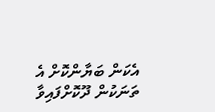އެކަން ބަޔާންކޮށް އެ ތަނަކުން ދޫކޮށްފައިވާ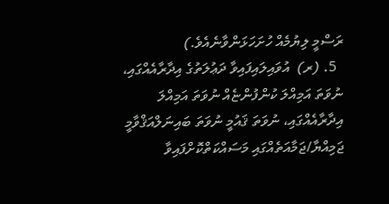ރަސްމީ ލިޔުމެއް ހުށަހަޅަންވާނެއެވެ.)
  5. (ރ)  އުވައިލައިފައިވާ ދަޢުލަތުގެ އިދާރާއެއްގައި، ނުވަތަ އަމިއްލަ ކުންފުންޏެއް ނުވަތަ އަމިއްލަ އިދާރާއެއްގައި، ނުވަތަ ޤައުމީ ނުވަތަ ބައިނަލްއަޤްވާމީ ޖަމިއްޔާ/ޖަމާއަތެއްގައި މަސައްކަތްކޮށްފައިވާ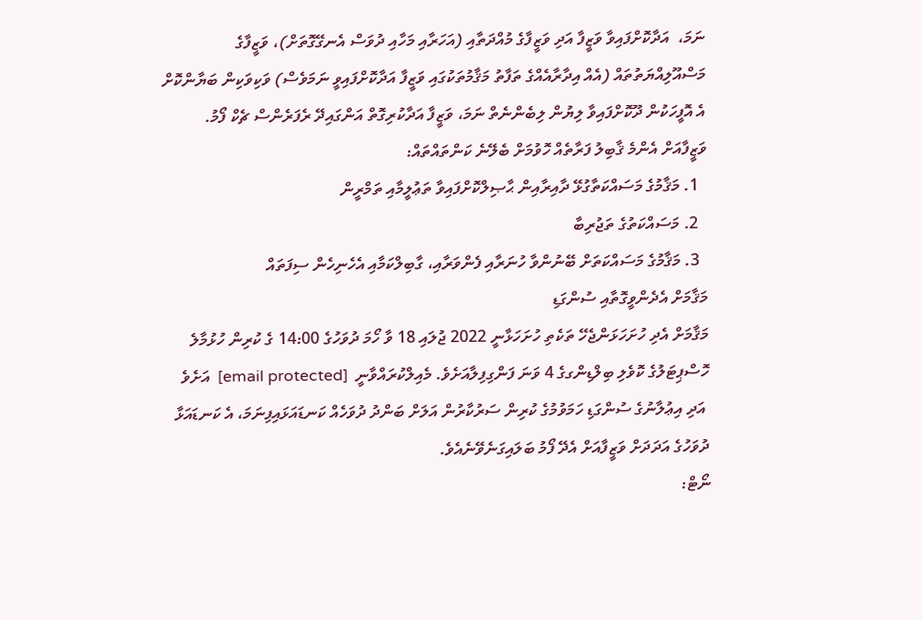ނަމަ،  އަދާކޮށްފައިވާ ވަޒީފާ އަދި ވަޒީފާގެ މުއްދަތާއި (އަހަރާއި މަހާއި ދުވަސް އެނގޭގޮތަށް)، ވަޒީފާގެ މަސްއޫލިއްޔަތުތައް (އެއް އިދާރާއެއްގެ ތަފާތު މަޤާމުތަކުގައި ވަޒީފާ އަދާކޮށްފައިވީ ނަމަވެސް) ވަކިވަކިން ބަޔާންކޮށް އެ އޮފީހަކުން ދޫކޮށްފައިވާ ލިޔުން ލިބެންނެތް ނަމަ، ވަޒީފާ އަދާކުރިގޮތް އަންގައިދޭ ރެފަރެންސް ޗެކް ފޯމު.
ވަޒީފާއަށް އެންމެ ޤާބިލު ފަރާތެއް ހޮވުމަށް ބެލޭނެ ކަންތައްތައް:
  1. މަޤާމުގެ މަސައްކަތާގުޅޭ ދާއިރާއިން ޙާޞިލްކޮށްފައިވާ ތަޢުލީމާއި ތަމްރީން
  2. މަސައްކަތުގެ ތަޖުރިބާ
  3. މަޤާމުގެ މަސައްކަތަށް ބޭނުންވާ ހުނަރާއި ފެންވަރާއި، ގާބިލްކަމާއި އެހެނިހެން ސިފަތައް
މަޤާމަށް އެދެންވީގޮތާއި ސުންގަޑި
މަޤާމަށް އެދި ހުށަހަޅަންޖެހޭ ތަކެތި ހުށަހަޅާނީ 2022 ޖުލައި 18 ވާ ހޯމަ ދުވަހުގެ 14:00 ގެ ކުރިން ހުޅުމާލެ ހޮސްޕިޓަލުގެ ކޮވެލި ބިލްޑިންގގެ 4 ވަނަ ފަންގިފިލާއަށެވެ. މެއިލްކުރައްވާނީ  [email protected]  އަށެވެ
 އަދި އިޢުލާނުގެ ސުންގަޑި ހަމަވުމުގެ ކުރިން ސަރުކާރުން އަލަށް ބަންދު ދުވަހެއް ކަނޑައަޅައިފިނަމަ، އެ ކަނޑައަޅާ ދުވަހުގެ އަދަދަށް ވަޒީފާއަށް އެދޭ ފޯމު ބަލައިގަނެވޭނެއެވެ.
ނޯޓް: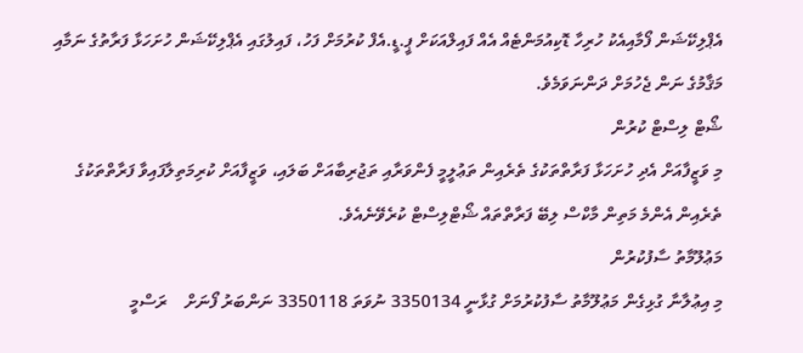އެޕްލިކޭޝަން ފޯމާއިއެކު ހުރިހާ ޑޮކިއުމަންޓެއް އެއް ފައިލްއަކަށް ޕީ.ޑީ.އެފް ކުރުމަށް ފަހު، ފައިލުގައި އެޕްލިކޭޝަން ހުށަހަޅާ ފަރާތުގެ ނަމާއި މަޤާމުގެ ނަން ޖެހުމަށް ދަންނަވަމެވެ.
ޝޯޓް ލިސްޓް ކުރުން
މި ވަޒީފާއަށް އެދި ހުށަހަޅާ ފަރާތްތަކުގެ ތެރެއިން ތަޢުލީމީ ފެންވަރާއި ތަޖުރިބާއަށް ބަލައި، ވަޒީފާއަށް ކުރިމަތިލާފައިވާ ފަރާތްތަކުގެ ތެރެއިން އެންމެ މަތިން މާކްސް ލިބޭ ފަރާތްތައް ޝޯޓްލިސްޓް ކުރެވޭނެއެވެ.
މަޢުލޫމާތު ސާފުކުރުން
މި އިޢުލާނާ ގުޅިގެން މަޢުލޫމާތު ސާފުކުރުމަށް ގުޅާނީ 3350134 ނުވަތަ 3350118 ނަންބަރު ފޯނަށް    ރަސްމީ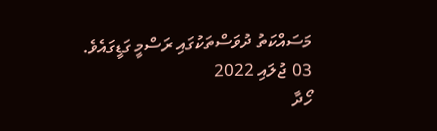މަސައްކަތު ދުވަސްތަކުގައި ރަސްމީ ގަޑީގައެވެ.
03 ޖުލައި 2022
ހޯދާ